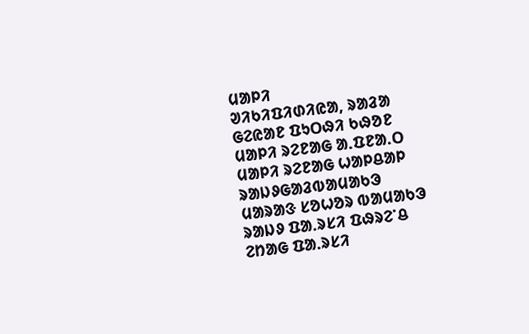ᱢᱟᱞᱤ
ᱣᱤᱠᱤᱯᱤᱰᱤᱭᱟ, ᱨᱟᱲᱟ ᱜᱮᱭᱟᱱ ᱯᱩᱛᱷᱤ ᱠᱷᱚᱱ
ᱢᱟᱞᱤ ᱨᱮᱱᱟᱜ ᱟᱹᱯᱱᱟᱹᱛ
ᱢᱟᱞᱤ ᱨᱮᱱᱟᱜ ᱦᱟᱞᱪᱟᱞ
ᱨᱟᱡᱽᱜᱟᱲᱵᱟᱢᱟᱠᱳ
ᱢᱟᱨᱟᱝ ᱥᱚᱦᱚᱨ ᱵᱟᱢᱟᱠᱳ
ᱨᱟᱡᱽ ᱯᱟᱹᱨᱥᱤ ᱯᱷᱨᱮᱸᱪ
ᱮᱴᱟᱜ ᱯᱟᱹᱨᱥᱤ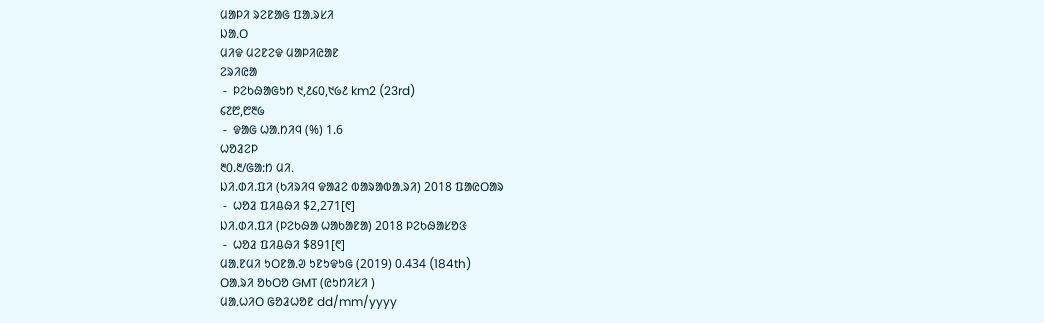ᱢᱟᱞᱤ ᱨᱮᱱᱟᱜ ᱯᱟᱹᱨᱥᱤ
ᱡᱟᱹᱛ
ᱢᱤᱫ ᱢᱮᱱᱮᱫ ᱢᱟᱞᱤᱭᱟᱱ
ᱮᱨᱤᱭᱟ
 -  ᱞᱮᱠᱷᱟᱜᱩᱴ ᱑,᱒᱔᱐,᱑᱙᱒ km2 (23rd)
᱔᱗᱘,᱘᱓᱙
 -  ᱫᱟᱜ ᱦᱟᱹᱴᱤᱧ (%) 1.6
ᱦᱚᱲᱮᱞ
᱓᱐.᱓/ᱜᱟᱺᱴ ᱢᱤᱹ
ᱡᱤ.ᱰᱤ.ᱯᱤ (ᱠᱤᱨᱤᱧ ᱫᱟᱲᱮ ᱵᱟᱨᱟᱵᱟᱹᱨᱤ) 2018 ᱯᱟᱭᱛᱟᱨ
 -  ᱦᱚᱲ ᱯᱤᱪᱷᱤ $2,271[᱖]
ᱡᱤ.ᱰᱤ.ᱯᱤ (ᱞᱮᱠᱷᱟ ᱦᱟᱠᱟᱱᱟ) 2018 ᱞᱮᱠᱷᱟᱥᱚᱝ
 -  ᱦᱚᱲ ᱯᱤᱪᱷᱤ $891[᱖]
ᱢᱟᱹᱱᱢᱤ ᱩᱛᱱᱟᱹᱣ ᱩᱱᱩᱫᱩᱜ (2019) 0.434 (184th)
ᱛᱟᱹᱨᱤ ᱚᱠᱛᱚ GMT (ᱭᱩᱴᱤᱥᱤ )
ᱢᱟᱹᱦᱤᱛ ᱜᱚᱲᱦᱚᱱ dd/mm/yyyy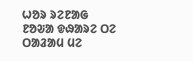ᱦᱚᱨ ᱨᱮᱱᱟᱜ ᱱᱚᱶᱟ ᱫᱷᱟᱨᱮ ᱛᱮ ᱛᱟᱲᱟᱢ ᱢᱮ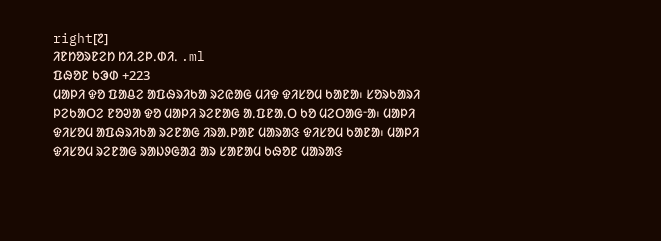right[᱗]
ᱤᱱᱴᱚᱨᱱᱮᱴ ᱴᱤᱹᱮᱞᱹᱰᱤᱹ .ml
ᱯᱷᱚᱱ ᱠᱳᱰ +223
ᱢᱟᱞᱤ ᱫᱚ ᱯᱟᱪᱮ ᱟᱯᱷᱨᱤᱠᱟ ᱨᱮᱭᱟᱜ ᱢᱤᱫ ᱫᱤᱥᱚᱢ ᱠᱟᱱᱟ᱾ ᱥᱚᱨᱠᱟᱨᱤ ᱞᱮᱠᱟᱛᱮ ᱱᱚᱣᱟ ᱫᱚ ᱢᱟᱞᱤ ᱨᱮᱱᱟᱜ ᱟᱹᱯᱱᱟᱹᱛ ᱠᱚ ᱢᱮᱛᱟᱜᱼᱟ᱾ ᱢᱟᱞᱤ ᱫᱤᱥᱚᱢ ᱟᱯᱷᱨᱤᱠᱟ ᱨᱮᱱᱟᱜ ᱤᱨᱟᱹᱞᱟᱱ ᱢᱟᱨᱟᱝ ᱫᱤᱥᱚᱢ ᱠᱟᱱᱟ᱾ ᱢᱟᱞᱤ ᱫᱤᱥᱚᱢ ᱨᱮᱱᱟᱜ ᱨᱟᱡᱽᱜᱟᱲ ᱟᱨ ᱥᱟᱱᱟᱢ ᱠᱷᱚᱱ ᱢᱟᱨᱟᱝ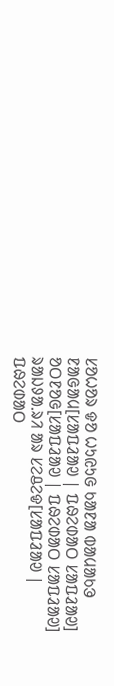ᱥᱚᱦᱚᱨ ᱫᱚ ᱦᱩᱭᱩᱜ ᱠᱟᱱᱟ ᱵᱟᱢᱟᱠᱳ
ᱱᱟᱜᱟᱢ[ᱥᱟᱯᱲᱟᱣ | ᱯᱷᱮᱰᱟᱛ ᱥᱟᱯᱲᱟᱣ]
ᱚᱛᱱᱚᱜ[ᱥᱟᱯᱲᱟᱣ | ᱯᱷᱮᱰᱟᱛ ᱥᱟᱯᱲᱟᱣ]
ᱨᱟᱡᱽᱟᱹᱨᱤ ᱟᱨ ᱥᱮᱪᱮᱫ[ᱥᱟᱯᱲᱟᱣ | ᱯᱷᱮᱰᱟᱛ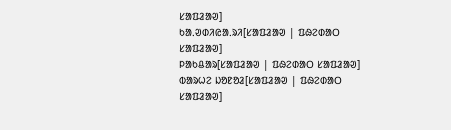ᱥᱟᱯᱲᱟᱣ]
ᱠᱟᱹᱣᱰᱤᱭᱟᱹᱨᱤ[ᱥᱟᱯᱲᱟᱣ | ᱯᱷᱮᱰᱟᱛ ᱥᱟᱯᱲᱟᱣ]
ᱞᱟᱠᱪᱟᱨ[ᱥᱟᱯᱲᱟᱣ | ᱯᱷᱮᱰᱟᱛ ᱥᱟᱯᱲᱟᱣ]
ᱵᱟᱨᱦᱮ ᱡᱚᱱᱚᱲ[ᱥᱟᱯᱲᱟᱣ | ᱯᱷᱮᱰᱟᱛ ᱥᱟᱯᱲᱟᱣ]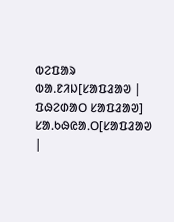ᱵᱮᱯᱟᱨ ᱵᱟᱹᱱᱤᱡ[ᱥᱟᱯᱲᱟᱣ | ᱯᱷᱮᱰᱟᱛ ᱥᱟᱯᱲᱟᱣ]
ᱥᱟᱹᱠᱷᱭᱟᱹᱛ[ᱥᱟᱯᱲᱟᱣ |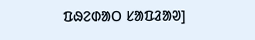ᱯᱷᱮᱰᱟᱛ ᱥᱟᱯᱲᱟᱣ]